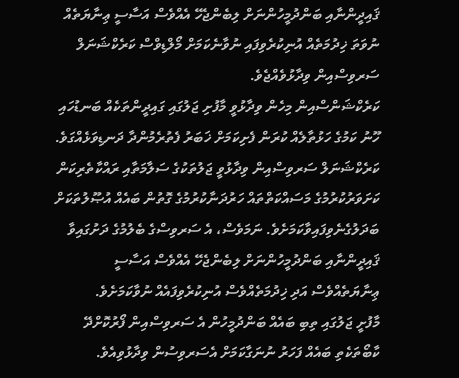ޤައިދީންނާއި ބަންދުމީހުންނަށް ލިބެންޖެހޭ އެއްވެސް އަސާސީ ޢިނާޔަތެއް ނުވަތަ ޚިދުމަތެއް އުނިކުރެވިފައި ނުވާނެކަމަށް މޯލްޑިވްސް ކަރެކްޝަނަލް ސަރވިސްއިން ވިދާޅުވެއްޖެވެ.
ކަރެކްޝަންސްއިން މިހެން ވިދާޅުވީ މާފުށި ޖަލުގައި ގައިދީންތަކެއް ބަނޑުހައި ހޫނު ކަމުގެ ހަޅުތާލެއް ކުރަން ފެށިކަމަށް ޚަބަރު ފެތުރެމުންދާ ދަނޑިވަޅެއްގަވެ.
ކަރެކްޝަނަލް ސަރވިސްއިން ވިދާޅުވީ ޖަލުތަކުގެ ސަލާމަތާއި ރައްކާތެރިކަން ކަށަވަރުކުރުމުގެ މަސައްކަތްތައް ހަރުދަނާކުރުމުގެ ގޮތުން ބައެއް އުޞޫލުތަކަށް ބަދަލުގެނެވިފައިވާކަމަށެވެ. ނަމަވެސް، އެ ސަރވިސްގެ ބެލުމުގެ ދަށުގައިވާ ޤައިދީންނާއި ބަންދުމީހުންނަށް ލިބެންޖެހޭ އެއްވެސް އަސާސީ ޢިނާޔަތެއްވެސް އަދި ޚިދުމަތެއްވެސް އުނިކުރެވިފައެއް ނުވާކަމަށެވެ.
މާފުށީ ޖަލުގައި ތިބި ބައެއް ބަންދުމީހުން އެ ސަރވިސްއިން ފޯރުކޮށްދޭ ކާބޯތަކެތި ބައެއް ފަހަރު ނުނަގާކަމަށް އެސަރވިސުން ވިދާޅުވިއެވެ.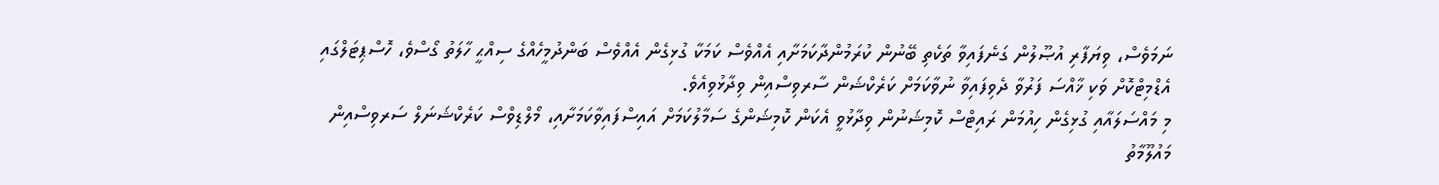ނަމަވެސް، ވިޔަފާރި އުޞޫލުން ގަނެފައިވާ ތަކެތި ބޭނުން ކުރަމުންދާކަމަށާއި އެއްވެސް ކަމަކާ ގުޅިގެން އެއްވެސް ބަންދުމީހެއްގެ ސިއްޙީ ހާލަތު ގޯސްވެ، ހޮސްޕިޓަލްގައި އެޑްމިޓްކޮށް ވަކި ޚާއްސަ ފަރުވާ ދެވިފައިވާ ނުވާކަމަށް ކަރެކްޝަން ސާރވިސްއިން ވިދާޅުވިއެވެ.
މި މައްސަލައާއި ގުޅިގެން ހިއުމަން ރައިޓްސް ކޮމިޝަނުން ވިދާޅުވީ އެކަން ކޮމިޝަންގެ ސަމާލުކަމަށް އައިސްފައިވާކަމަށާއި، މޯލްޑިވްސް ކަރެކްޝަނަލް ސަރވިސްއިން މައުލޫމާތު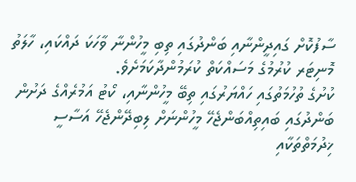ސާފުކޮށް ގައިދީންނާއި ބަންދުގައި ތިބި މީހުންނާ ވާހަކަ ދައްކައި، ހާލަތު މޮނިޓަރ ކުރުމުގެ މަސައްކަތް ކުރަމުންދާކަމަށެވެ.
ކުށުގެ ތުހުމަތުގައި ހައްޔަރުގައި ތިބޭ މީހުންނާއި، ކޯޓު އަމުރެއްގެ ދަށުން ބަންދުގައި ބައިތިއްބަންޖެހޭ މީހުންނަށް ލިބިދޭންޖެހޭ އަސާސީ ޚިދުމަތްތަކާއި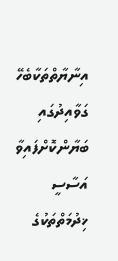އިނާޔާތްތަކާބެހޭ ގަވާއިދުގައި ބަޔާންކޮށްފައިވާ އަސާސީ ޚިދުމަތްތަކުގެ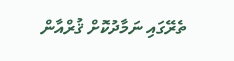ތެރޭގައި ނަމާދުކޮށް ޤުރްއާން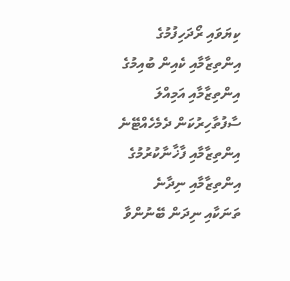ކިޔަވައި ރޯދަހިފުމުގެ އިންތިޒާމާއި ކެއިން ބުއިމުގެ އިންތިޒާމާއި އަމިއްލަ ސާފުތާހިރުކަން ދެމެހެއްޓޭނެ އިންތިޒާމާއި ފާޚާނާކުރުމުގެ އިންތިޒާމާއި ނިދާނެ ތަނަކާއި ނިދަން ބޭނުންވާ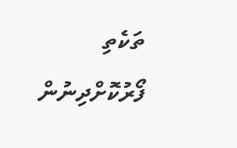ތަކެތި ފޯރުކޮށްދިނުން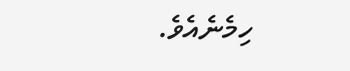ހިމެނެއެވެ.